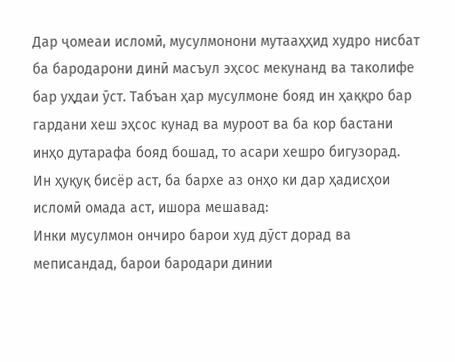Дар ҷомеаи исломӣ, мусулмонони мутааҳҳид худро нисбат ба бародарони динӣ масъул эҳсос мекунанд ва таколифе бар уҳдаи ӯст. Табъан ҳар мусулмоне бояд ин ҳаққро бар гардани хеш эҳсос кунад ва муроот ва ба кор бастани инҳо дутарафа бояд бошад, то асари хешро бигузорад. Ин ҳуқуқ бисёр аст, ба бархе аз онҳо ки дар ҳадисҳои исломӣ омада аст, ишора мешавад:
Инки мусулмон ончиро барои худ дӯст дорад ва меписандад, барои бародари динии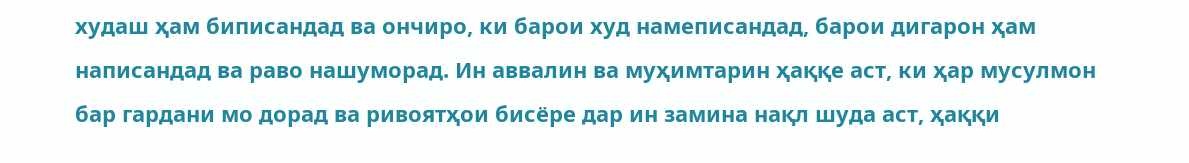худаш ҳам биписандад ва ончиро, ки барои худ намеписандад, барои дигарон ҳам написандад ва раво нашуморад. Ин аввалин ва муҳимтарин ҳаққе аст, ки ҳар мусулмон бар гардани мо дорад ва ривоятҳои бисёре дар ин замина нақл шуда аст, ҳаққи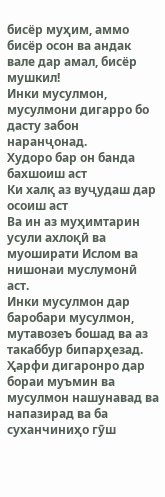бисёр муҳим, аммо бисёр осон ва андак вале дар амал, бисёр мушкил!
Инки мусулмон, мусулмони дигарро бо дасту забон наранҷонад.
Худоро бар он банда бахшоиш аст
Ки халқ аз вуҷудаш дар осоиш аст
Ва ин аз муҳимтарин усули ахлоқӣ ва муоширати Ислом ва нишонаи муслумонӣ аст.
Инки мусулмон дар баробари мусулмон, мутавозеъ бошад ва аз такаббур бипарҳезад.
Ҳарфи дигаронро дар бораи муъмин ва мусулмон нашунавад ва напазирад ва ба суханчиниҳо гӯш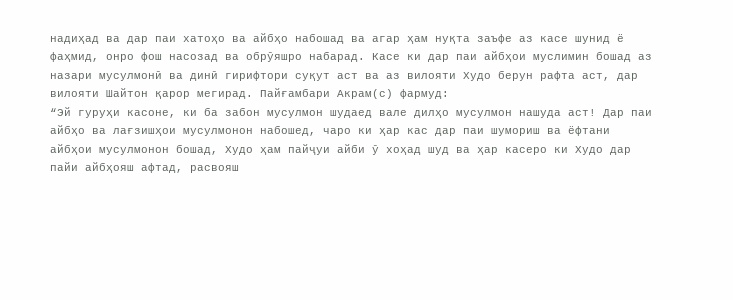надиҳад ва дар паи хатоҳо ва айбҳо набошад ва агар ҳам нуқта заъфе аз касе шунид ё фаҳмид, онро фош насозад ва обрӯяшро набарад. Касе ки дар паи айбҳои муслимин бошад аз назари мусулмонӣ ва динӣ гирифтори суқут аст ва аз вилояти Худо берун рафта аст, дар вилояти Шайтон қарор мегирад. Пайғамбари Акрам(с) фармуд:
“Эй гуруҳи касоне, ки ба забон мусулмон шудаед вале дилҳо мусулмон нашуда аст! Дар паи айбҳо ва лағзишҳои мусулмонон набошед, чаро ки ҳар кас дар паи шумориш ва ёфтани айбҳои мусулмонон бошад, Худо ҳам пайҷуи айби ӯ хоҳад шуд ва ҳар касеро ки Худо дар пайи айбҳояш афтад, расвояш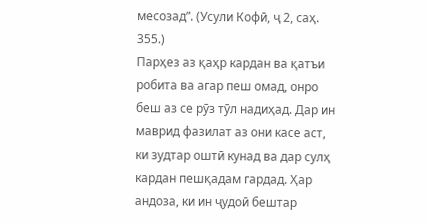месозад”. (Усули Кофӣ, ҷ 2, саҳ. 355.)
Парҳез аз қаҳр кардан ва қатъи робита ва агар пеш омад, онро беш аз се рӯз тӯл надиҳад. Дар ин маврид фазилат аз они касе аст, ки зудтар оштӣ кунад ва дар сулҳ кардан пешқадам гардад. Ҳар андоза, ки ин ҷудоӣ бештар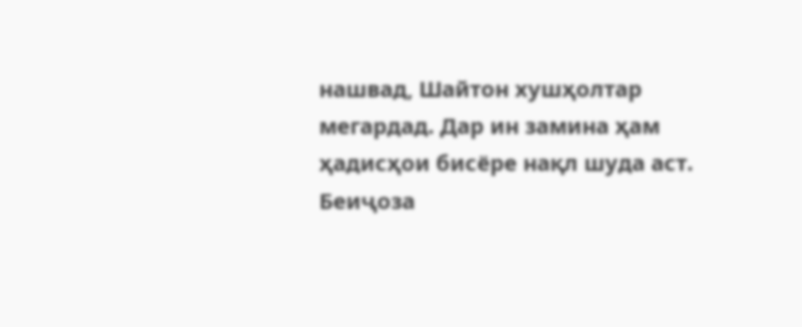нашвад, Шайтон хушҳолтар мегардад. Дар ин замина ҳам ҳадисҳои бисёре нақл шуда аст.
Беиҷоза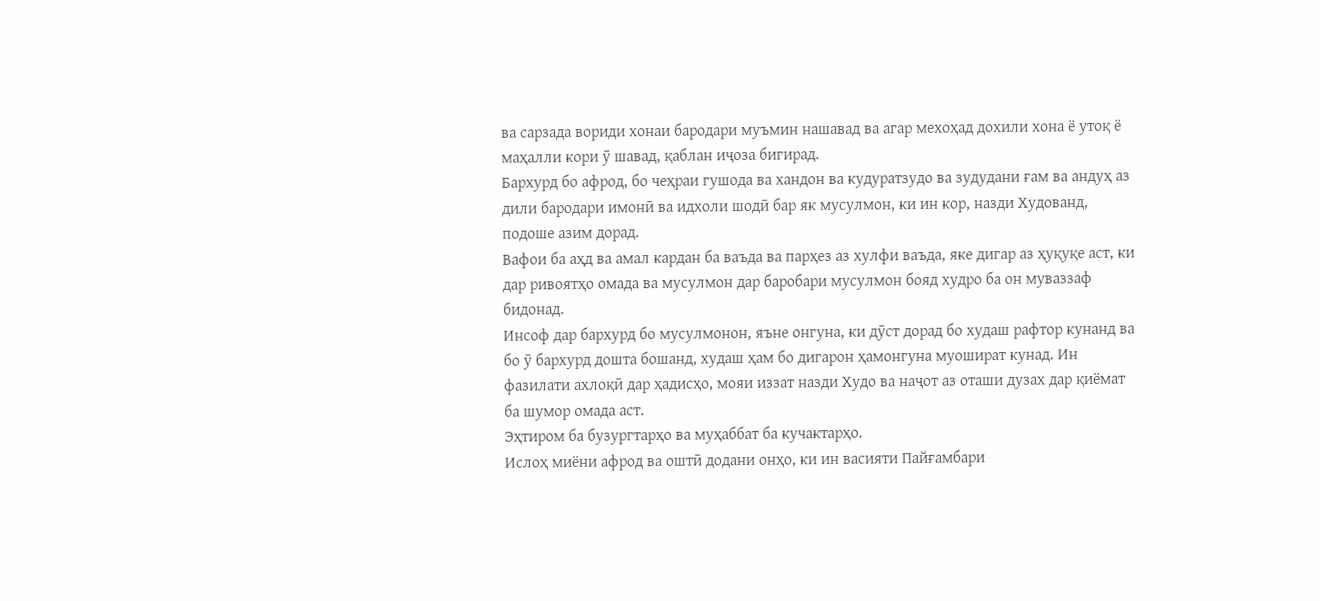ва сарзада вориди хонаи бародари муъмин нашавад ва агар мехоҳад дохили хона ё утоқ ё маҳалли кори ӯ шавад, қаблан иҷоза бигирад.
Бархурд бо афрод, бо чеҳраи гушода ва хандон ва кудуратзудо ва зудудани ғам ва андуҳ аз дили бародари имонӣ ва идхоли шодӣ бар як мусулмон, ки ин кор, назди Худованд, подоше азим дорад.
Вафои ба аҳд ва амал кардан ба ваъда ва парҳез аз хулфи ваъда, яке дигар аз ҳуқуқе аст, ки дар ривоятҳо омада ва мусулмон дар баробари мусулмон бояд худро ба он муваззаф бидонад.
Инсоф дар бархурд бо мусулмонон, яъне онгуна, ки дӯст дорад бо худаш рафтор кунанд ва бо ӯ бархурд дошта бошанд, худаш ҳам бо дигарон ҳамонгуна муошират кунад. Ин фазилати ахлоқӣ дар ҳадисҳо, мояи иззат назди Худо ва наҷот аз оташи дузах дар қиёмат ба шумор омада аст.
Эҳтиром ба бузургтарҳо ва муҳаббат ба кучактарҳо.
Ислоҳ миёни афрод ва оштӣ додани онҳо, ки ин васияти Пайғамбари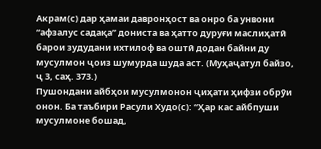Акрам(с) дар ҳамаи давронҳост ва онро ба унвони “афзалус садақа” дониста ва ҳатто дуруғи маслиҳатӣ барои зудудани ихтилоф ва оштӣ додан байни ду мусулмон ҷоиз шумурда шуда аст. (Муҳаҷатул байзо, ҷ 3, саҳ. 373.)
Пушондани айбҳои мусулмонон ҷиҳати ҳифзи обрӯи онон. Ба таъбири Расули Худо(с): “Ҳар кас айбпуши мусулмоне бошад,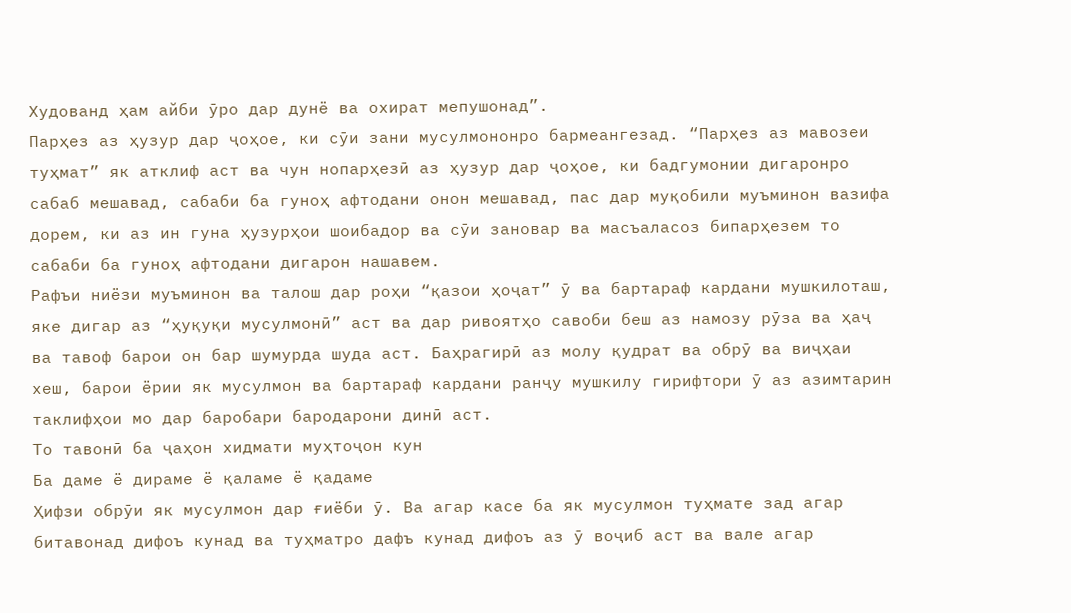Худованд ҳам айби ӯро дар дунё ва охират мепушонад”.
Парҳез аз ҳузур дар ҷоҳое, ки сӯи зани мусулмононро бармеангезад. “Парҳез аз мавозеи туҳмат” як атклиф аст ва чун нопарҳезӣ аз ҳузур дар ҷоҳое, ки бадгумонии дигаронро сабаб мешавад, сабаби ба гуноҳ афтодани онон мешавад, пас дар муқобили муъминон вазифа дорем, ки аз ин гуна ҳузурҳои шоибадор ва сӯи зановар ва масъаласоз бипарҳезем то сабаби ба гуноҳ афтодани дигарон нашавем.
Рафъи ниёзи муъминон ва талош дар роҳи “қазои ҳоҷат” ӯ ва бартараф кардани мушкилоташ, яке дигар аз “ҳуқуқи мусулмонӣ” аст ва дар ривоятҳо савоби беш аз намозу рӯза ва ҳаҷ ва тавоф барои он бар шумурда шуда аст. Баҳрагирӣ аз молу қудрат ва обрӯ ва виҷҳаи хеш, барои ёрии як мусулмон ва бартараф кардани ранҷу мушкилу гирифтори ӯ аз азимтарин таклифҳои мо дар баробари бародарони динӣ аст.
То тавонӣ ба ҷаҳон хидмати муҳтоҷон кун
Ба даме ё дираме ё қаламе ё қадаме
Ҳифзи обрӯи як мусулмон дар ғиёби ӯ. Ва агар касе ба як мусулмон туҳмате зад агар битавонад дифоъ кунад ва туҳматро дафъ кунад дифоъ аз ӯ воҷиб аст ва вале агар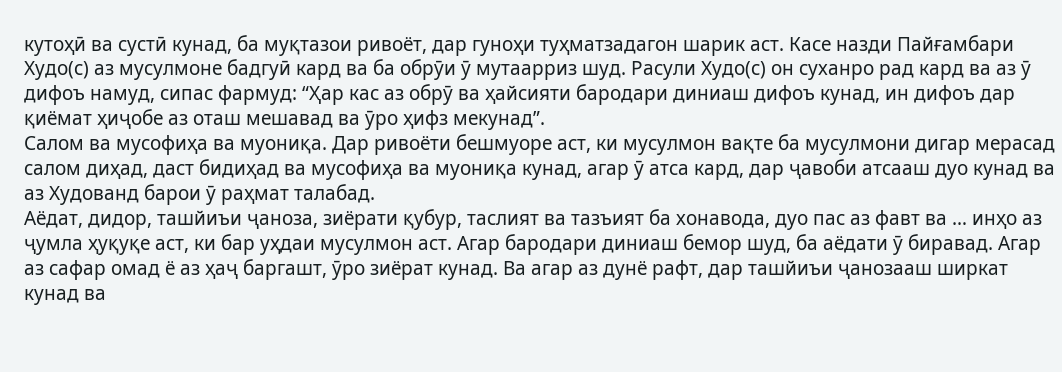кутоҳӣ ва сустӣ кунад, ба муқтазои ривоёт, дар гуноҳи туҳматзадагон шарик аст. Касе назди Пайғамбари Худо(с) аз мусулмоне бадгуӣ кард ва ба обрӯи ӯ мутаарриз шуд. Расули Худо(с) он суханро рад кард ва аз ӯ дифоъ намуд, сипас фармуд: “Ҳар кас аз обрӯ ва ҳайсияти бародари диниаш дифоъ кунад, ин дифоъ дар қиёмат ҳиҷобе аз оташ мешавад ва ӯро ҳифз мекунад”.
Салом ва мусофиҳа ва муониқа. Дар ривоёти бешмуоре аст, ки мусулмон вақте ба мусулмони дигар мерасад салом диҳад, даст бидиҳад ва мусофиҳа ва муониқа кунад, агар ӯ атса кард, дар ҷавоби атсааш дуо кунад ва аз Худованд барои ӯ раҳмат талабад.
Аёдат, дидор, ташйиъи ҷаноза, зиёрати қубур, таслият ва тазъият ба хонавода, дуо пас аз фавт ва … инҳо аз ҷумла ҳуқуқе аст, ки бар уҳдаи мусулмон аст. Агар бародари диниаш бемор шуд, ба аёдати ӯ биравад. Агар аз сафар омад ё аз ҳаҷ баргашт, ӯро зиёрат кунад. Ва агар аз дунё рафт, дар ташйиъи ҷанозааш ширкат кунад ва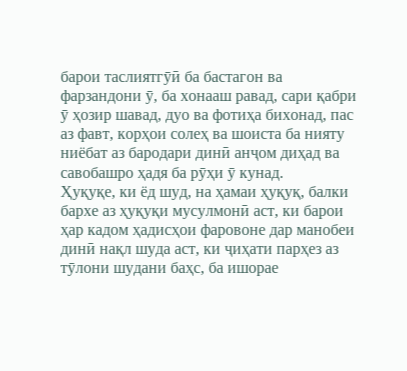барои таслиятгӯӣ ба бастагон ва фарзандони ӯ, ба хонааш равад, сари қабри ӯ ҳозир шавад, дуо ва фотиҳа бихонад, пас аз фавт, корҳои солеҳ ва шоиста ба нияту ниёбат аз бародари динӣ анҷом диҳад ва савобашро ҳадя ба рӯҳи ӯ кунад.
Ҳуқуқе, ки ёд шуд, на ҳамаи ҳуқуқ, балки бархе аз ҳуқуқи мусулмонӣ аст, ки барои ҳар кадом ҳадисҳои фаровоне дар манобеи динӣ нақл шуда аст, ки ҷиҳати парҳез аз тӯлони шудани баҳс, ба ишорае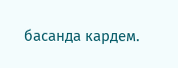басанда кардем.